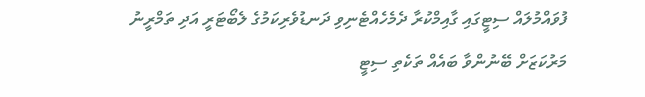ފުވައްމުލައް ސިޓީގައި ގާއިމްކުރާ ދެމެހެއްޓެނިވި ދަނޑުވެރިކަމުގެ ލެބޯޓަރީ އަދި ތަމްރީނު މަރުކަޒަށް ބޭނުންވާ ބައެއް ތަކެތި ސިޓީ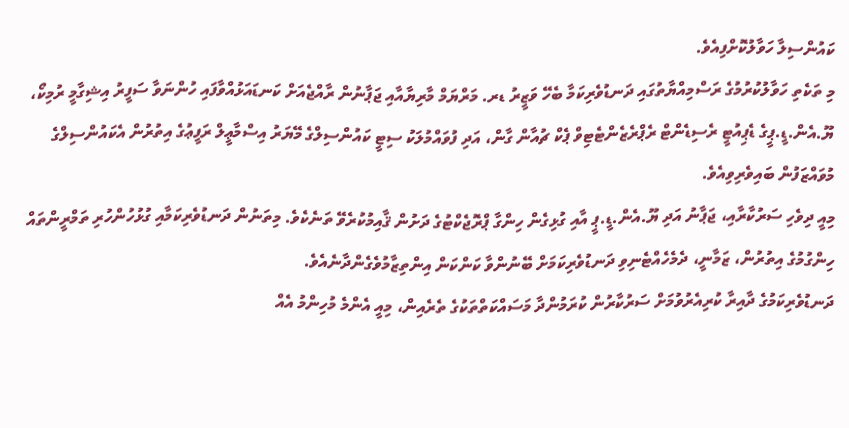ކައުންސިލާ ހަވާލުކޮށްފިއެވެ.
މި ތަކެތި ހަވާލުކުރުމުގެ ރަސްމިއްޔާތުގައި ދަނޑުވެރިކަމާ ބެހޭ ވަޒީރު ޑރ. މަރްޔަމް މާރިޔާއާއި ޖަޕާނުން ރާއްޖެއަށް ކަނޑައަޅުއްވާފައި ހުންނަވާ ސަފީރު އިޝިގާމީ ރުމިކޯ، ޔޫ.އެން.ޑީ.ޕީގެ ޑެޕިއުޓީ ރެސިޑެންޓް ރެޕްރެޒެންޓެޓިވް ޕެކް ޗުއާން ގާން، އަދި ފުވައްމުލަކު ސިޓީ ކައުންސިލްގެ މޭޔަރު އިސްމާޢީލް ރަފީޢުގެ އިތުރުން އެކައުންސިލްގެ މުވައްޒަފުން ބައިވެރިވިއެވެ.
މިއީ ދިވެހި ސަރުކާރާއި، ޖަޕާނު އަދި ޔޫ.އެން.ޑީ.ޕީ އާއި ގުޅިގެން ހިންގާ ޕްރޮޖެކްޓުގެ ދަށުން ޤާއިމުކުރެވޭ ތަނެކެވެ. މިތަނުން ދަނޑުވެރިކަމާއި ގުޅުހުންހުރި ތަމްރީންތައް ހިންގުމުގެ އިތުރުން، ޒަމާނީ، ދެމެހެއްޓެނިވި ދަނޑުވެރިކަމަށް ބޭނުންވާ ކަންކަން އިންތިޒާމުވެގެންދާނެއެވެ.
ދަނޑުވެރިކަމުގެ ދާއިރާ ކުރިއެރުވުމަށް ސަރުކާރުން ކުރަމުންދާ މަސައްކަތްތަކުގެ ތެރެއިން، މިއީ އެންމެ މުހިންމު އެއް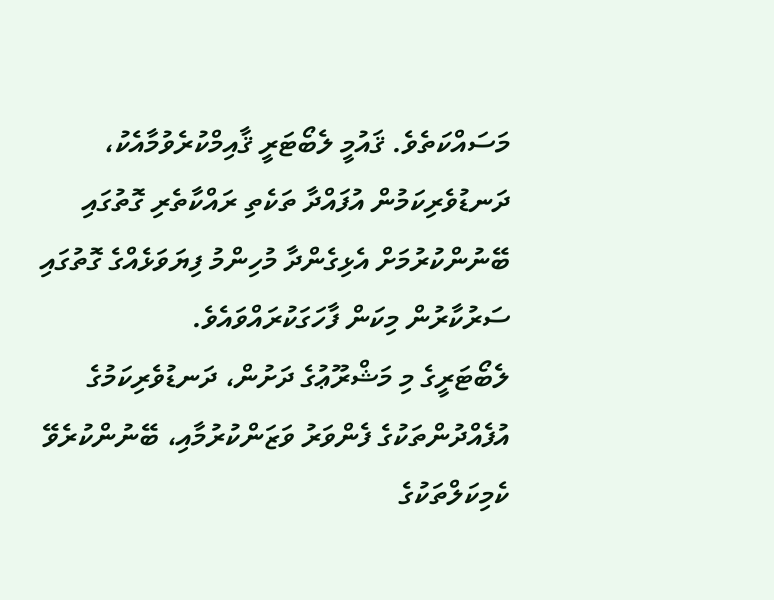މަސައްކަތެވެ. ޤައުމީ ލެބޯޓަރީ ޤާއިމްކުރެވުމާއެކު، ދަނޑުވެރިކަމުން އުފައްދާ ތަކެތި ރައްކާތެރި ގޮތުގައި ބޭނުންކުރުމަށް އެޅިގެންދާ މުހިންމު ފިޔަވަޅެއްގެ ގޮތުގައި ސަރުކާރުން މިކަން ފާހަގަކުރައްވައެވެ.
ލެބޯޓަރީގެ މި މަޝްރޫޢުގެ ދަށުން، ދަނޑުވެރިކަމުގެ އުފެއްދުންތަކުގެ ފެންވަރު ވަޒަންކުރުމާއި، ބޭނުންކުރެވޭ ކެމިކަލްތަކުގެ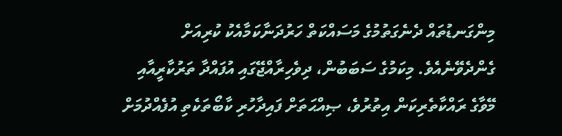މިންގަނޑުތައް ދެނެގަތުމުގެ މަސައްކަތް ހަރުދަނާކަމާއެކު ކުރިއަށް ގެންދެވޭނެއެވެ. މިކަމުގެ ސަބަބުން، ދިވެހިރާއްޖޭގައި އުފައްދާ ތަރުކާރީއާއި މޭވާގެ ރައްކާތެރިކަން އިތުރުވެ، ޞިއްޙަތަށް ފައިދާހުރި ކާބޯތަކެތި އުފެއްދުމަށް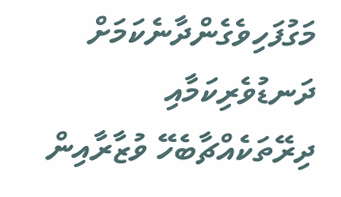މަގުފަހިވެގެންދާނެކަމަށް ދަނޑުވެރިކަމާއި ދިރޭތަކެއްޗާބެހޭ ވުޒާރާއިން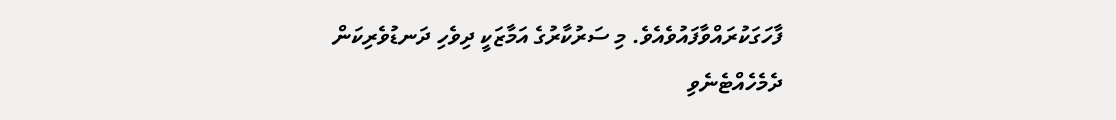ފާހަގަކުރައްވާފައުވެއެވެ. މި ސަރުކާރުގެ އަމާޒަކީ ދިވެހި ދަނޑުވެރިކަން ދެމެހެއްޓެނެވި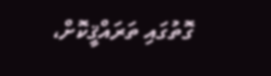ގޮތުގައި ތަރައްޤީކޮށް،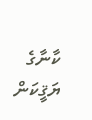ކާނާގެ ޔަޤީކަން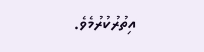އިތުރުކުރުމެވެ.